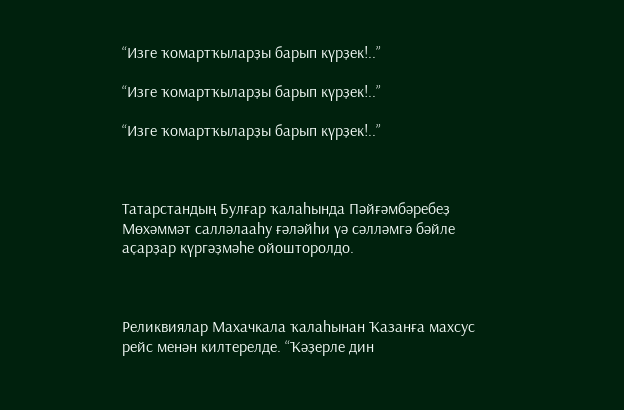“Изге ҡомартҡыларҙы барып күрҙек!..”

“Изге ҡомартҡыларҙы барып күрҙек!..”

“Изге ҡомартҡыларҙы барып күрҙек!..”



Татарстандың Булғар ҡалаһында Пәйғәмбәребеҙ Мөхәммәт салләлааһу ғәләйһи үә сәлләмгә бәйле аҫарҙар күргәҙмәһе ойошторолдо.



Реликвиялар Махачкала ҡалаһынан Ҡазанға махсус рейс менән килтерелде. “Ҡәҙерле дин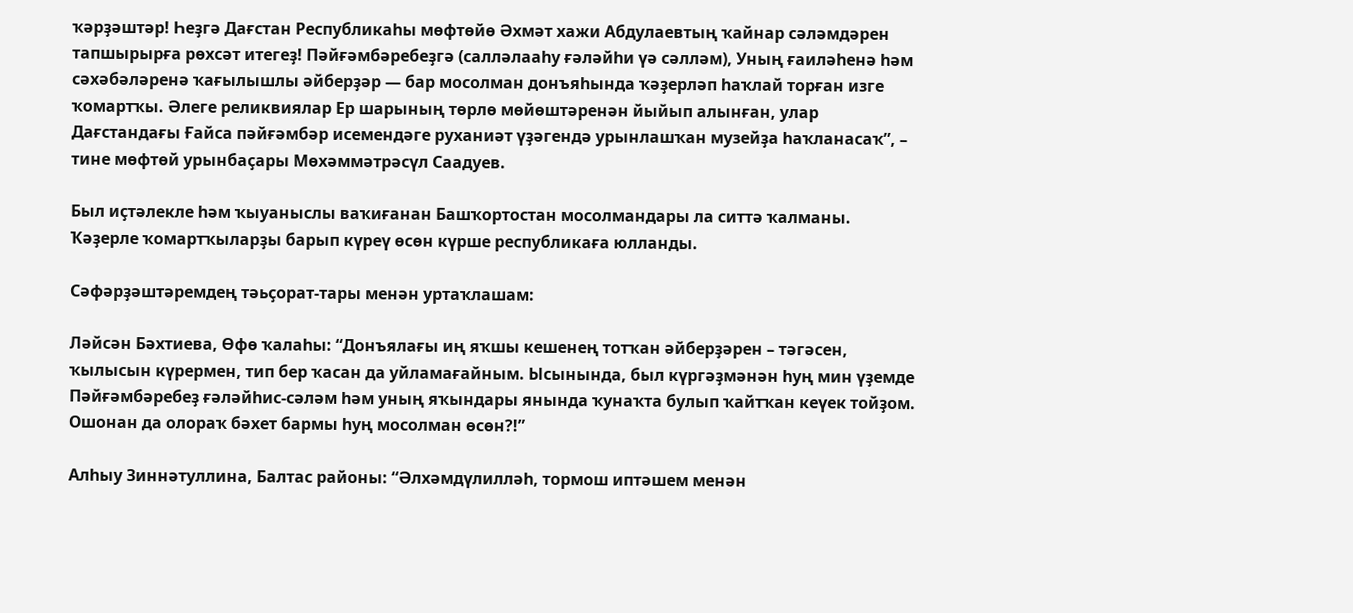ҡәрҙәштәр! Һеҙгә Дағстан Республикаһы мөфтөйө Әхмәт хажи Абдулаевтың ҡайнар сәләмдәрен тапшырырға рөхсәт итегеҙ! Пәйғәмбәребеҙгә (салләлааһу ғәләйһи үә сәлләм), Уның ғаиләһенә һәм сәхәбәләренә ҡағылышлы әйберҙәр — бар мосолман донъяһында ҡәҙерләп һаҡлай торған изге ҡомартҡы. Әлеге реликвиялар Ер шарының төрлө мөйөштәренән йыйып алынған, улар Дағстандағы Ғайса пәйғәмбәр исемендәге руханиәт үҙәгендә урынлашҡан музейҙа һаҡланасаҡ”, – тине мөфтөй урынбаҫары Мөхәммәтрәсүл Саадуев.

Был иҫтәлекле һәм ҡыуаныслы ваҡиғанан Башҡортостан мосолмандары ла ситтә ҡалманы. Ҡәҙерле ҡомартҡыларҙы барып күреү өсөн күрше республикаға юлланды.

Сәфәрҙәштәремдең тәьҫорат-тары менән уртаҡлашам:

Ләйсән Бәхтиева, Өфө ҡалаһы: “Донъялағы иң яҡшы кешенең тотҡан әйберҙәрен – тәгәсен, ҡылысын күрермен, тип бер ҡасан да уйламағайным. Ысынында, был күргәҙмәнән һуң мин үҙемде Пәйғәмбәребеҙ ғәләйһис-сәләм һәм уның яҡындары янында ҡунаҡта булып ҡайтҡан кеүек тойҙом. Ошонан да олораҡ бәхет бармы һуң мосолман өсөн?!”

Алһыу Зиннәтуллина, Балтас районы: “Әлхәмдүлилләһ, тормош иптәшем менән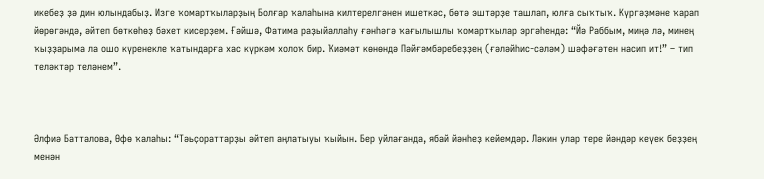икебеҙ ҙә дин юлындабыҙ. Изге ҡомартҡыларҙың Болғар ҡалаһына килтерелгәнен ишеткәс, бөтә эштәрҙе ташлап, юлға сыҡтыҡ. Күргәҙмәне ҡарап йөрөгәндә, әйтеп бөткөһөҙ бәхет кисерҙем. Ғәйшә, Фатима раҙыйаллаһу ғәнһәгә ҡағылышлы ҡомартҡылар эргәһендә: “Йә Раббым, миңә лә, минең ҡыҙҙарыма ла ошо күренекле ҡатындарға хас күркәм холоҡ бир. Ҡиәмәт көнөндә Пәйғәмбәребеҙҙең (ғәләйһис-сәләм) шәфәғәтен насип ит!” – тип теләктәр теләнем”.



Әлфиә Батталова, Өфө ҡалаһы: “Тәьҫораттарҙы әйтеп аңлатыуы ҡыйын. Бер уйлағанда, ябай йәнһеҙ кейемдәр. Ләкин улар тере йәндәр кеүек беҙҙең менән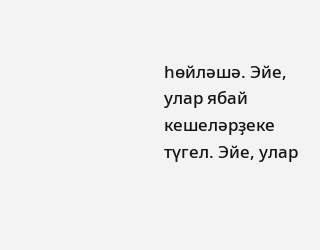һөйләшә. Эйе, улар ябай кешеләрҙеке түгел. Эйе, улар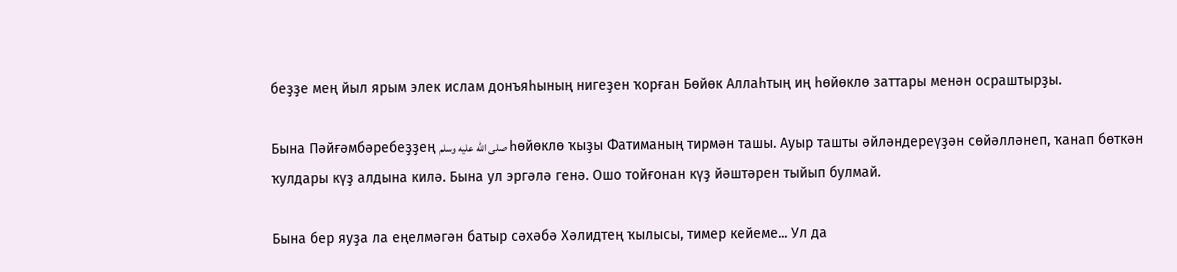беҙҙе мең йыл ярым элек ислам донъяһының нигеҙен ҡорған Бөйөк Аллаһтың иң һөйөклө заттары менән осраштырҙы.

Бына Пәйғәмбәребеҙҙең صلى الله عليه وسلم һөйөклө ҡыҙы Фатиманың тирмән ташы. Ауыр ташты әйләндереүҙән сөйәлләнеп, ҡанап бөткән ҡулдары күҙ алдына килә. Бына ул эргәлә генә. Ошо тойғонан күҙ йәштәрен тыйып булмай.

Бына бер яуҙа ла еңелмәгән батыр сәхәбә Хәлидтең ҡылысы, тимер кейеме... Ул да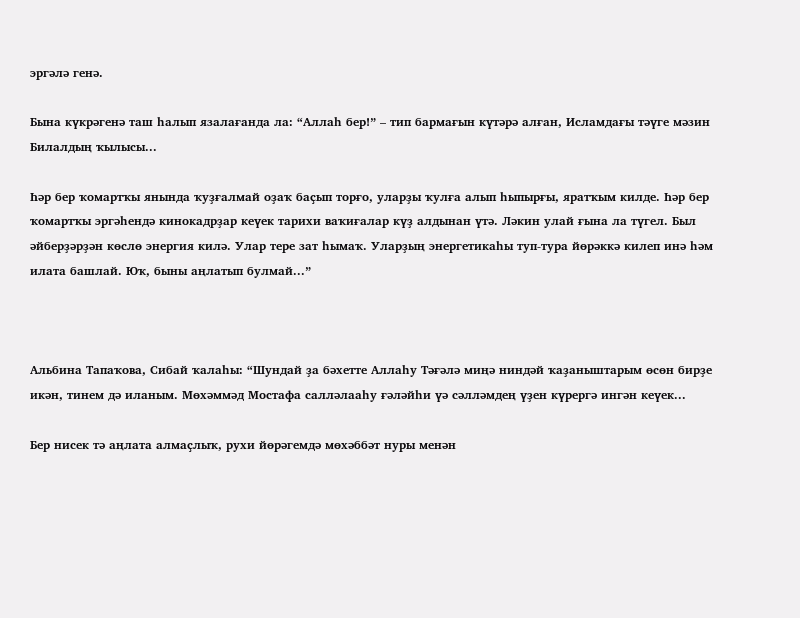эргәлә генә.

Бына күкрәгенә таш һалып язалағанда ла: “Аллаһ бер!” – тип бармағын күтәрә алған, Исламдағы тәүге мәзин Билалдың ҡылысы...

Һәр бер ҡомартҡы янында ҡуҙғалмай оҙаҡ баҫып торғо, уларҙы ҡулға алып һыпырғы, яратҡым килде. Һәр бер ҡомартҡы эргәһендә кинокадрҙар кеүек тарихи ваҡиғалар күҙ алдынан үтә. Ләкин улай ғына ла түгел. Был әйберҙәрҙән көслө энергия килә. Улар тере зат һымаҡ. Уларҙың энергетикаһы туп-тура йөрәккә килеп инә һәм илата башлай. Юҡ, быны аңлатып булмай...”



Альбина Тапаҡова, Сибай ҡалаһы: “Шундай ҙа бәхетте Аллаһу Тәғәлә миңә ниндәй ҡаҙаныштарым өсөн бирҙе икән, тинем дә иланым. Мөхәммәд Мостафа салләлааһу ғәләйһи үә сәлләмдең үҙен күрергә ингән кеүек...

Бер нисек тә аңлата алмаҫлыҡ, рухи йөрәгемдә мөхәббәт нуры менән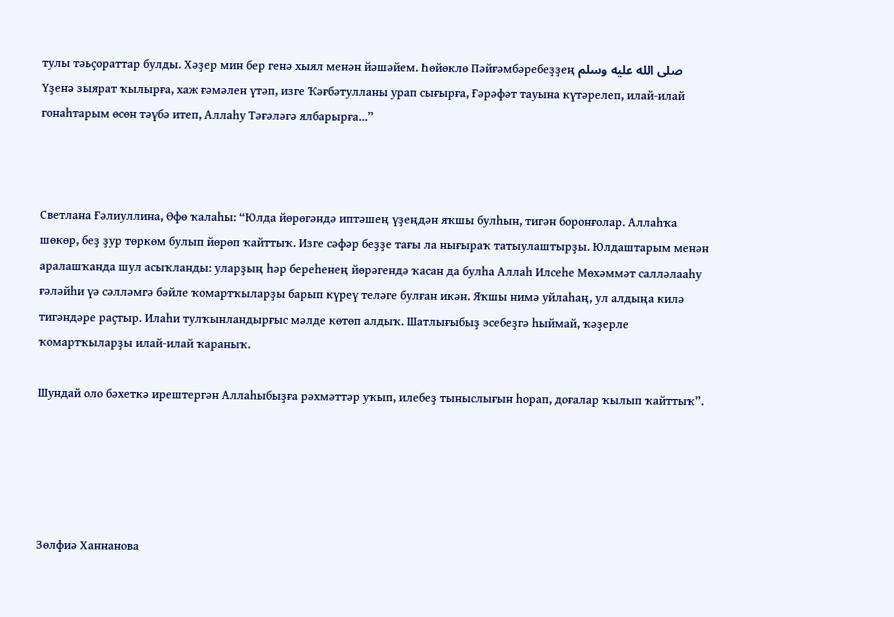тулы тәьҫораттар булды. Хәҙер мин бер генә хыял менән йәшәйем. Һөйөклө Пәйғәмбәребеҙҙең صلى الله عليه وسلم Үҙенә зыярат ҡылырға, хаж ғәмәлен үтәп, изге Ҡәғбәтулланы урап сығырға, Ғәрәфәт тауына күтәрелеп, илай-илай гонаһтарым өсөн тәүбә итеп, Аллаһу Тәғәләгә ялбарырға...”



Светлана Ғәлиуллина, Өфө ҡалаһы: “Юлда йөрөгәндә иптәшең үҙеңдән яҡшы булһын, тигән боронғолар. Аллаһҡа шөкөр, беҙ ҙур төркөм булып йөрөп ҡайттыҡ. Изге сәфәр беҙҙе тағы ла нығыраҡ татыулаштырҙы. Юлдаштарым менән аралашҡанда шул асыҡланды: уларҙың һәр береһенең йөрәгендә ҡасан да булһа Аллаһ Илсеһе Мөхәммәт салләлааһу ғәләйһи үә сәлләмгә бәйле ҡомартҡыларҙы барып күреү теләге булған икән. Яҡшы нимә уйлаһаң, ул алдыңа килә тигәндәре раҫтыр. Илаһи тулҡынландырғыс мәлде көтөп алдыҡ. Шатлығыбыҙ эсебеҙгә һыймай, ҡәҙерле ҡомартҡыларҙы илай-илай ҡараныҡ.

Шундай оло бәхеткә ирештергән Аллаһыбыҙға рәхмәттәр уҡып, илебеҙ тыныслығын һорап, доғалар ҡылып ҡайттыҡ”.





Зөлфиә Ханнанова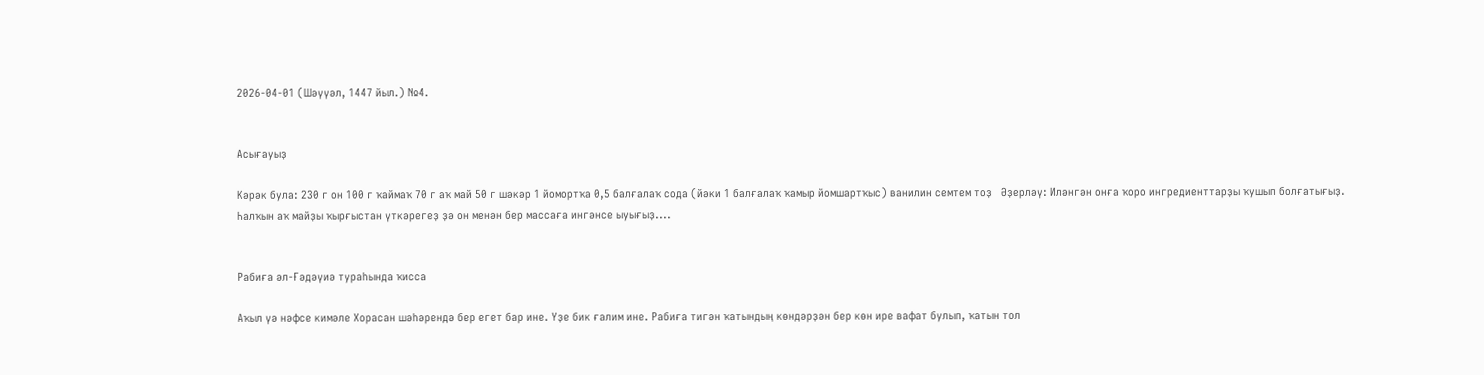2026-04-01 (Шәүүәл, 1447 йыл.) №4.


Асығауыҙ

Кәрәк була: 230 г он 100 г ҡаймаҡ 70 г аҡ май 50 г шәкәр 1 йомортҡа 0,5 балғалаҡ сода (йәки 1 балғалаҡ ҡамыр йомшартҡыс) ванилин семтем тоҙ   Әҙерләү: Иләнгән онға ҡоро ингредиенттарҙы ҡушып болғатығыҙ. Һалҡын аҡ майҙы ҡырғыстан үткәрегеҙ ҙә он менән бер массаға ингәнсе ыуығыҙ....


Рабиға әл-Ғәдәүиә тураһында ҡисса

Аҡыл үә нәфсе кимәле Хорасан шәһәрендә бер егет бар ине. Үҙе бик ғалим ине. Рабиға тигән ҡатындың көндәрҙән бер көн ире вафат булып, ҡатын тол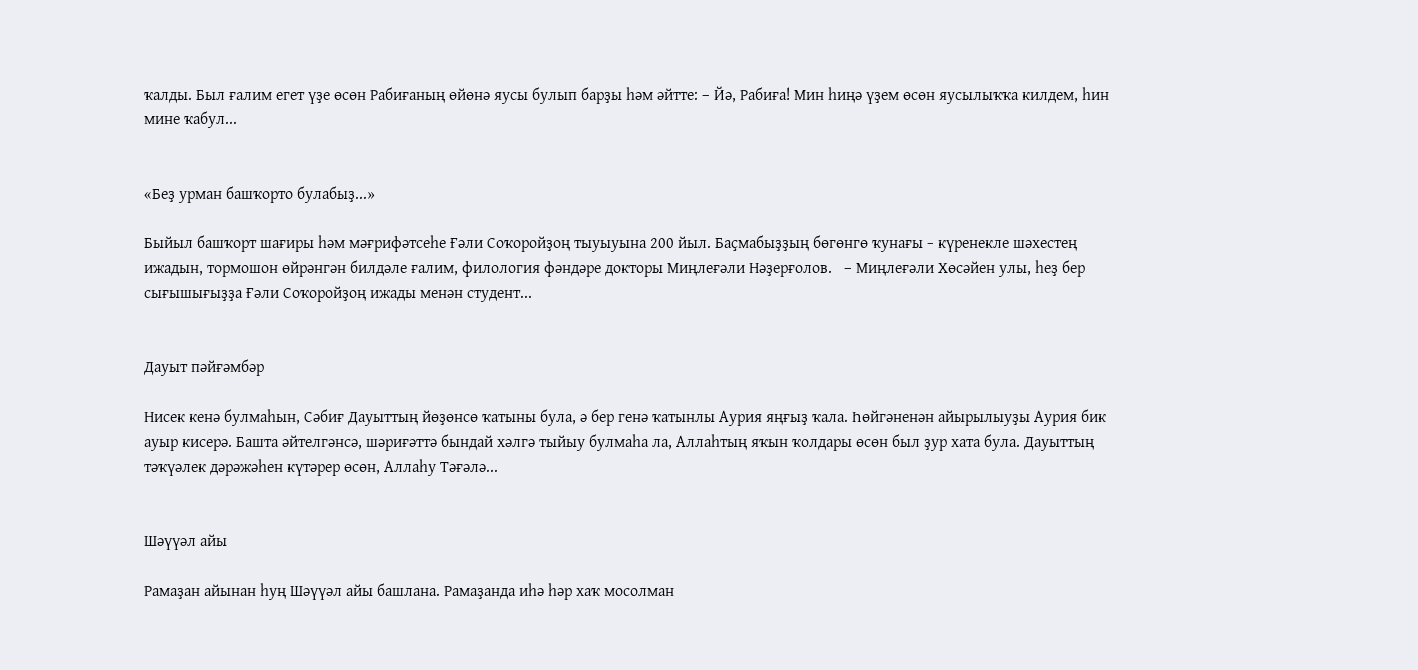ҡалды. Был ғалим егет үҙе өсөн Рабиғаның өйөнә яусы булып барҙы һәм әйтте: – Йә, Рабиға! Мин һиңә үҙем өсөн яусылыҡҡа килдем, һин мине ҡабул...


«Беҙ урман башҡорто булабыҙ...»

Быйыл башҡорт шағиры һәм мәғрифәтсеһе Ғәли Соҡоройҙоң тыуыуына 200 йыл. Баҫмабыҙҙың бөгөнгө ҡунағы − күренекле шәхестең ижадын, тормошон өйрәнгән билдәле ғалим, филология фәндәре докторы Миңлеғәли Нәҙерғолов.   – Миңлеғәли Хөсәйен улы, һеҙ бер сығышығыҙҙа Ғәли Соҡоройҙоң ижады менән студент...


Дауыт пәйғәмбәр

Нисек кенә булмаһын, Сәбиғ Дауыттың йөҙөнсө ҡатыны була, ә бер генә ҡатынлы Аурия яңғыҙ ҡала. Һөйгәненән айырылыуҙы Аурия бик ауыр кисерә. Башта әйтелгәнсә, шәриғәттә бындай хәлгә тыйыу булмаһа ла, Аллаһтың яҡын ҡолдары өсөн был ҙур хата була. Дауыттың тәҡүәлек дәрәжәһен күтәрер өсөн, Аллаһу Тәғәлә...


Шәүүәл айы

Рамаҙан айынан һуң Шәүүәл айы башлана. Рамаҙанда иһә һәр хаҡ мосолман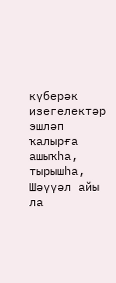күберәк изегелектәр эшләп ҡалырға ашыҡһа, тырышһа, Шәүүәл айы ла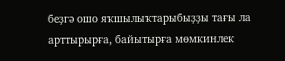беҙгә ошо яҡшылыҡтарыбыҙҙы тағы ла арттырырға, байытырға мөмкинлек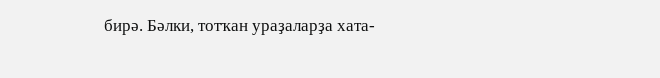бирә. Бәлки, тотҡан ураҙаларҙа хата-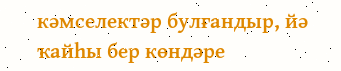кәмселектәр булғандыр, йә ҡайһы бер көндәре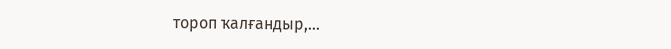тороп ҡалғандыр,...